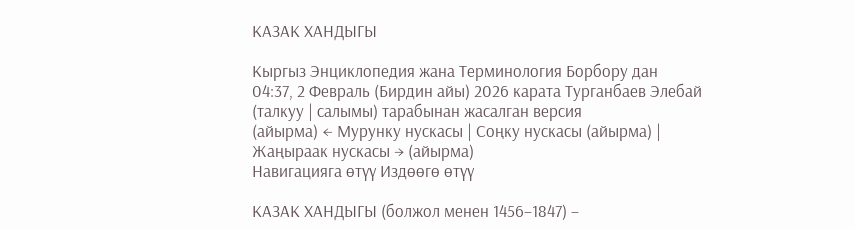КАЗАК ХАНДЫГЫ

Кыргыз Энциклопедия жана Терминология Борбору дан
04:37, 2 Февраль (Бирдин айы) 2026 карата Турганбаев Элебай (талкуу | салымы) тарабынан жасалган версия
(айырма) ← Мурунку нускасы | Соңку нускасы (айырма) | Жаңыраак нускасы → (айырма)
Навигацияга өтүү Издөөгө өтүү

КАЗАК ХАНДЫГЫ (болжол менен 1456–1847) –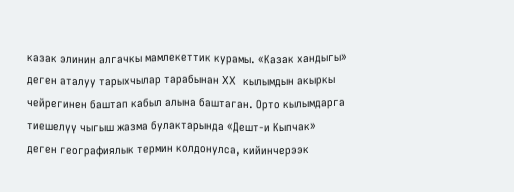казак элинин алгачкы мамлекеттик курамы. «Казак хандыгы» деген аталуу тарыхчылар тарабынан XX кылымдын акыркы чейрегинен баштап кабыл алына баштаган. Орто кылымдарга тиешелүү чыгыш жазма булактарында «Дешт-и Кыпчак» деген географиялык термин колдонулса, кийинчерээк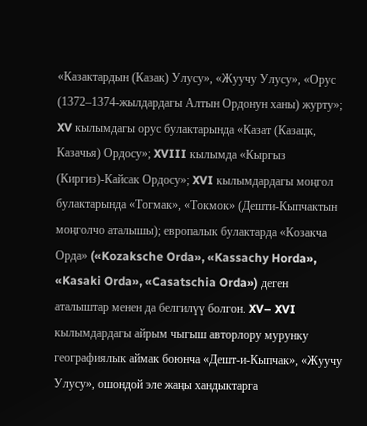«Казактардын (Казак) Улусу», «Жуучу Улусу», «Орус (1372–1374-жылдардагы Алтын Ордонун ханы) журту»; XV кылымдагы орус булактарында «Казат (Казацк, Казачья) Ордосу»; XVIII кылымда «Кыргыз (Киргиз)-Кайсак Ордосу»; XVI кылымдардагы моңгол булактарында «Тогмак», «Токмок» (Дешти-Кыпчактын моңголчо аталышы); европалык булактарда «Козакча Орда» («Kozaksche Orda», «Kassachy Horda», «Kasaki Orda», «Casatschia Orda») деген аталыштар менен да белгилүү болгон. XV– XVI кылымдардагы айрым чыгыш авторлору мурунку географиялык аймак боюнча «Дешт-и-Кыпчак», «Жуучу Улусу», ошондой эле жаңы хандыктарга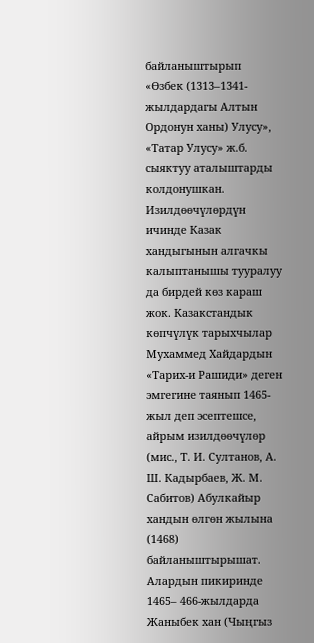байланыштырып «Өзбек (1313–1341-жылдардагы Алтын Ордонун ханы) Улусу», «Татар Улусу» ж.б. сыяктуу аталыштарды колдонушкан. Изилдөөчүлөрдүн ичинде Казак хандыгынын алгачкы калыптанышы тууралуу да бирдей көз караш жок. Казакстандык көпчүлүк тарыхчылар Мухаммед Хайдардын «Тарих-и Рашиди» деген эмгегине таянып 1465-жыл деп эсептешсе, айрым изилдөөчүлөр (мис., Т. И. Султанов, А. Ш. Кадырбаев, Ж. М. Сабитов) Абулкайыр хандын өлгөн жылына (1468) байланыштырышат. Алардын пикиринде 1465– 466-жылдарда Жаныбек хан (Чыңгыз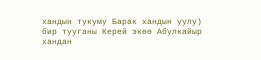хандын тукуму Барак хандын уулу) бир тууганы Керей экөө Абулкайыр хандан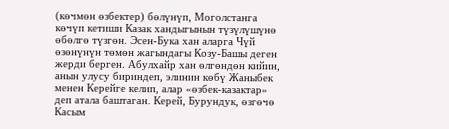(көчмөн өзбектер) бөлүнүп, Моголстанга көчүп кетиши Казак хандыгынын түзүлүшүнө өбөлгө түзгөн. Эсен-Бука хан аларга Чүй өзөнүнүн төмөн жагындагы Козу-Башы деген жерди берген. Абулхайр хан өлгөндөн кийин, анын улусу бириндеп, элинин көбү Жаныбек менен Керейге келип, алар «өзбек-казактар» деп атала баштаган. Керей, Бурундук, өзгөчө Касым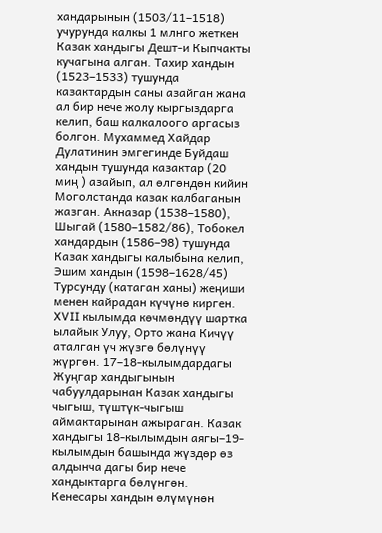хандарынын (1503/11–1518) учурунда калкы 1 млнго жеткен Казак хандыгы Дешт-и Кыпчакты кучагына алган. Тахир хандын (1523–1533) тушунда казактардын саны азайган жана ал бир нече жолу кыргыздарга келип, баш калкалоого аргасыз болгон. Мухаммед Хайдар Дулатинин эмгегинде Буйдаш хандын тушунда казактар (20 миң ) азайып, ал өлгөндөн кийин Моголстанда казак калбаганын жазган. Акназар (1538–1580), Шыгай (1580–1582/86), Тобокел хандардын (1586–98) тушунда Казак хандыгы калыбына келип, Эшим хандын (1598–1628/45) Турсунду (катаган ханы) жеңиши менен кайрадан күчүнө кирген. XVII кылымда көчмөндүү шартка ылайык Улуу, Орто жана Кичүү аталган үч жүзгө бөлүнүү жүргөн. 17–18-кылымдардагы Жуңгар хандыгынын чабуулдарынан Казак хандыгы чыгыш, түштүк-чыгыш аймактарынан ажыраган. Казак хандыгы 18-кылымдын аягы–19-кылымдын башында жүздөр өз алдынча дагы бир нече хандыктарга бөлүнгөн. Кенесары хандын өлүмүнөн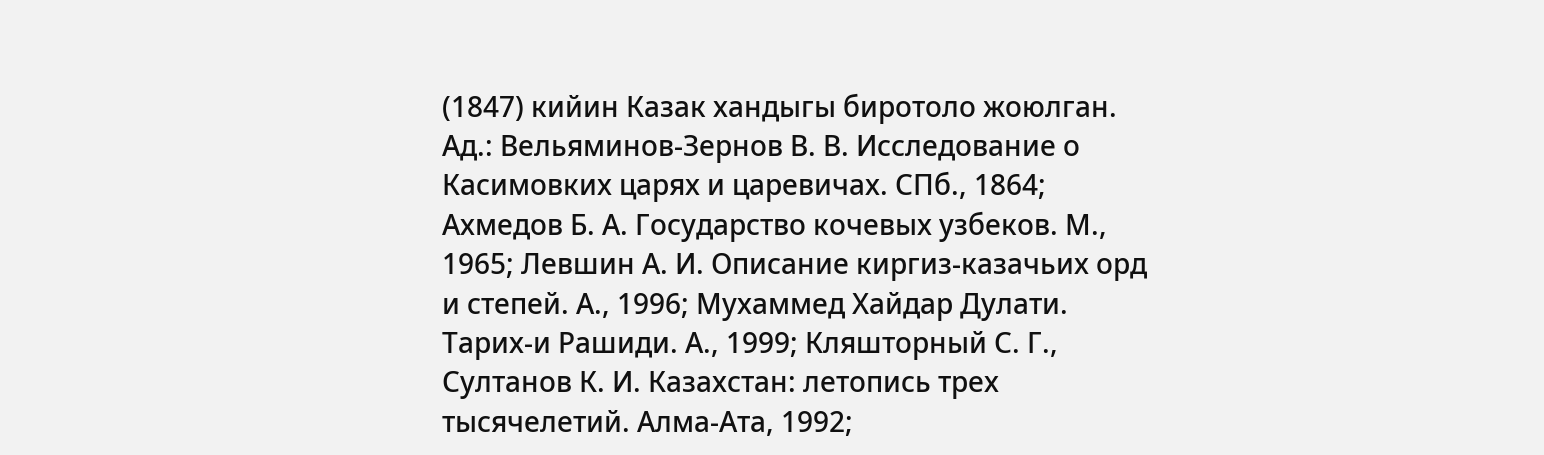(1847) кийин Казак хандыгы биротоло жоюлган.
Ад.: Вельяминов-Зернов В. В. Исследование о Касимовких царях и царевичах. СПб., 1864; Ахмедов Б. А. Государство кочевых узбеков. М., 1965; Левшин А. И. Описание киргиз-казачьих орд и степей. А., 1996; Мухаммед Хайдар Дулати. Тарих-и Рашиди. А., 1999; Кляшторный С. Г., Султанов К. И. Казахстан: летопись трех тысячелетий. Алма-Ата, 1992;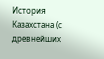История Казахстана (с древнейших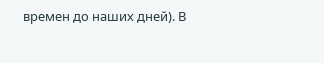времен до наших дней). В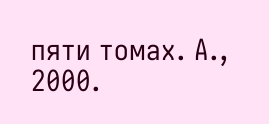пяти томах. А., 2000.